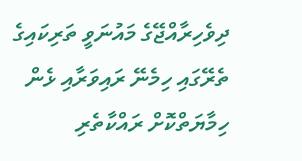ދިވެހިރާއްޖޭގެ މައުނަވީ ތަރިކައިގެ ތެރޭގައި ހިމެނޭ ރައިވަރާއި ޅެން ހިމާޔަތްކޮށް ރައްކާތެރި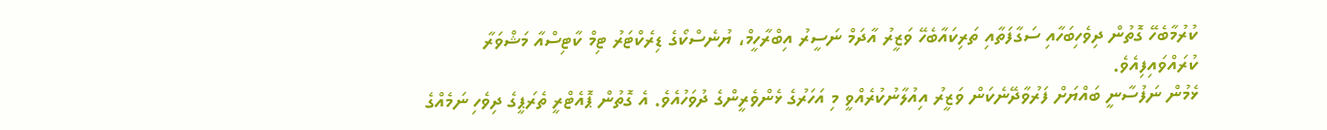ކުރުމާބެހޭ ގޮތުން ދިވެހިބަހާއި ސަގާފަތާއި ތަރިކައާބެހޭ ވަޒީރު އާދަމް ނަސީރު އިބްރާހީމް، ޔުނެސްކޯގެ ޑިރެކްޓަރު ޓިމް ކާޓިސްއާ މަޝްވަރާ ކުރައްވައިފިއެވެ.
ޅެމުން ނަފުސާނީ ބައްޔަށް ފަރުވާދޭނެކަން ވަޒީރު އިއުލާނުކުރެއްވީ މި އަހަރުގެ ޅެންވެރީންގެ ދުވަހުއެވެ. އެ ގޮތުން ޕޮއެޓްރީ ތެރަޕީގެ ދިވެހި ނަމެއްގެ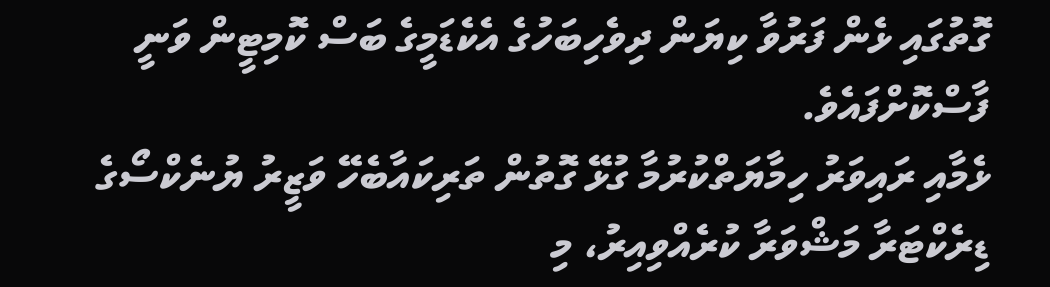ގޮތުގައި ޅެން ފަރުވާ ކިޔަން ދިވެހިބަހުގެ އެކެޑަމީގެ ބަސް ކޮމިޓީން ވަނީ ފާސްކޮށްފައެވެ.
ޅެމާއި ރައިވަރު ހިމާޔަތްކުރުމާ ގުޅޭ ގޮތުން ތަރިކައާބެހޭ ވަޒީރު ޔުނެކްސޯގެ ޑިރެކްޓަރާ މަޝްވަރާ ކުރެއްވިއިރު، މި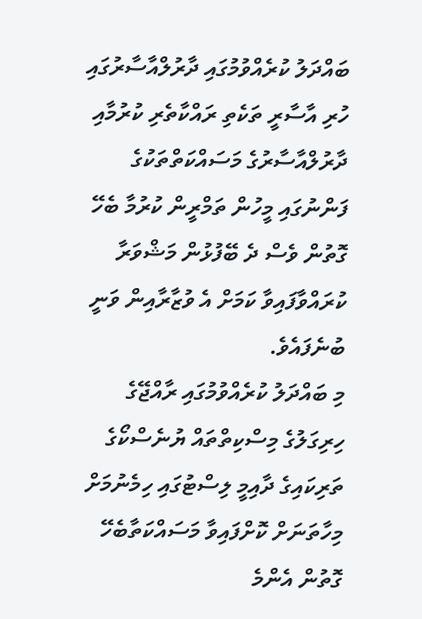ބައްދަލު ކުރެއްވުމުގައި ދާރުލްއާސާރުގައި ހުރި އާސާރީ ތަކެތި ރައްކާތެރި ކުރުމާއި ދާރުލްއާސާރުގެ މަސައްކަތްތަކުގެ ފަންނުގައި މީހުން ތަމްރީން ކުރުމާ ބެހޭ ގޮތުން ވެސް ދެ ބޭފުޅުން މަޝްވަރާ ކުރައްވާފައިވާ ކަމަށް އެ ވުޒާރާއިން ވަނީ ބުނެފައެވެ.
މި ބައްދަލު ކުރެއްވުމުގައި ރާއްޖޭގެ ހިރިގަލުގެ މިސްކިތްތައް ޔުނެސްކޯގެ ތަރިކައިގެ ދާއިމީ ލިސްޓުގައި ހިމެނުމަށް މިހާތަނަށް ކޮށްފައިވާ މަސައްކަތާބެހޭ ގޮތުން އެންމެ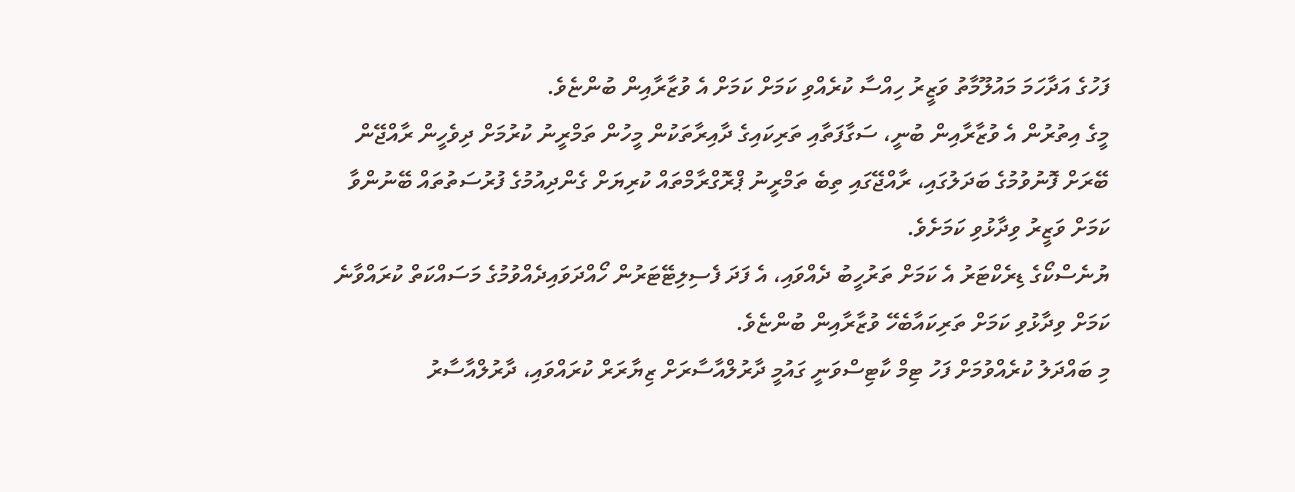ފަހުގެ އަދާހަމަ މައުލޫމާތު ވަޒީރު ހިއްސާ ކުރެއްވި ކަމަށް ކަމަށް އެ ވުޒާރާއިން ބުންޏެވެ.
މީގެ އިތުރުން އެ ވުޒާރާއިން ބުނީ، ސަގާފަތާއި ތަރިކައިގެ ދާއިރާތަކުން މީހުން ތަމްރީނު ކުރުމަށް ދިވެހީން ރާއްޖޭން ބޭރަށް ފޮނުވުމުގެ ބަދަލުގައި، ރާއްޖޭގައި ތިބެ ތަމްރީނު ޕްރޮގްރާމްތައް ކުރިޔަށް ގެންދިއުމުގެ ފުރުސަތުތައް ބޭނުންވާ ކަމަށް ވަޒީރު ވިދާޅުވި ކަމަށެވެ.
ޔުނެސްކޯގެ ޑިރެކްޓަރު އެ ކަމަށް ތަރުހީބު ދެއްވައި، އެ ފަދަ ފެސިލިޓޭޓަރުން ހޯއްދަވައިދެއްވުމުގެ މަސައްކަތް ކުރައްވާނެ ކަމަށް ވިދާޅުވި ކަމަށް ތަރިކައާބެހޭ ވުޒާރާއިން ބުންޏެވެ.
މި ބައްދަލު ކުރެއްވުމަށް ފަހު ޓިމް ކާޓިސްވަނީ ގައުމީ ދާރުލްއާސާރަށް ޒިޔާރަރް ކުރައްވައި، ދާރުލްއާސާރު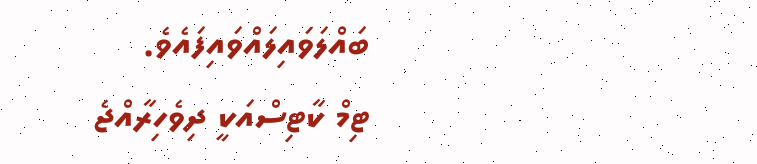ބައްލަވައިލައްވައިފައެވެ.
ޓިމް ކާޓިސްއަކީ ދިވެހިރާއްޖެ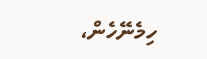ހިމެނޭހެން،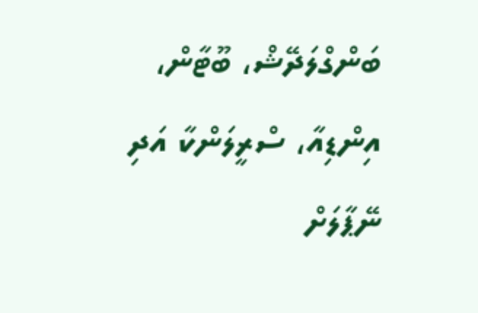ބަންގްލަދޭޝް، ބޫޓާން، އިންޑިއާ، ސްރީލަންކާ އަދި ނޭޕާލަށް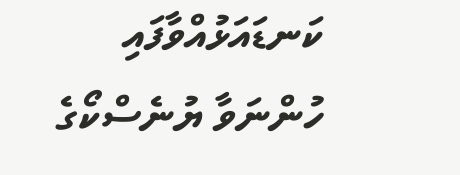ކަނޑައަޅުއްވާފައި ހުންނަވާ ޔުނެސްކޯގެ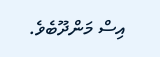އިސް މަންދޫބެވެ.